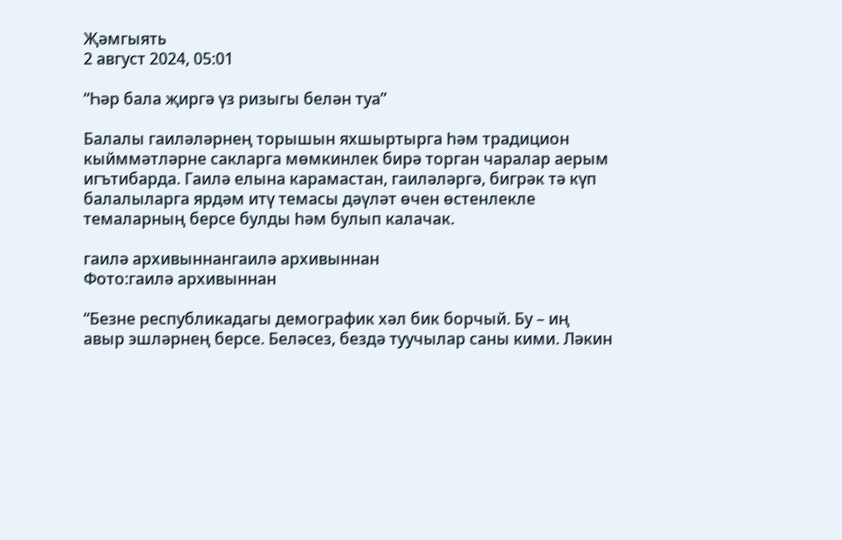Җәмгыять
2 август 2024, 05:01

“Һәр бала җиргә үз ризыгы белән туа”

Балалы гаиләләрнең торышын яхшыртырга һәм традицион кыйммәтләрне сакларга мөмкинлек бирә торган чаралар аерым игътибарда. Гаилә елына карамастан, гаиләләргә, бигрәк тә күп балалыларга ярдәм итү темасы дәүләт өчен өстенлекле темаларның берсе булды һәм булып калачак.

гаилә архивыннангаилә архивыннан
Фото:гаилә архивыннан

“Безне республикадагы демографик хәл бик борчый. Бу – иң авыр эшләрнең берсе. Беләсез, бездә туучылар саны кими. Ләкин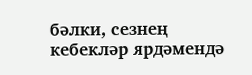бәлки, сезнең кебекләр ярдәмендә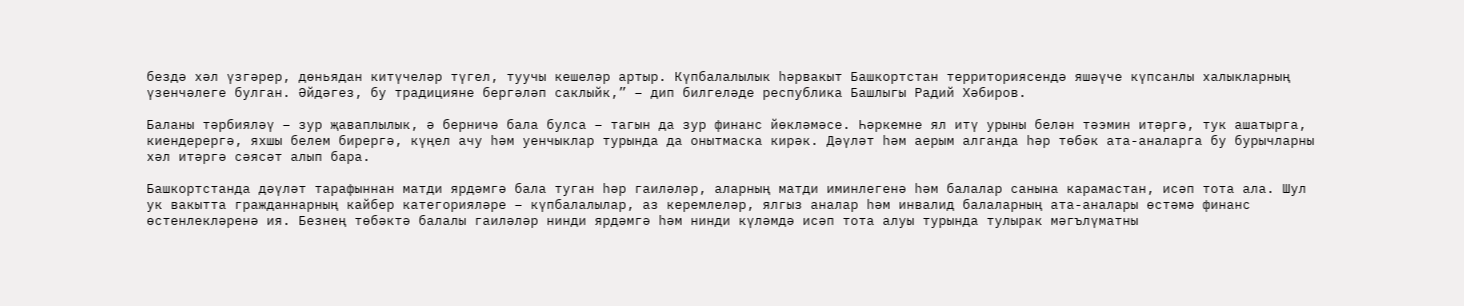бездә хәл үзгәрер, дөньядан китүчеләр түгел, туучы кешеләр артыр. Күпбалалылык һәрвакыт Башкортстан территориясендә яшәүче күпсанлы халыкларның үзенчәлеге булган. Әйдәгез, бу традицияне бергәләп саклыйк,” – дип билгеләде республика Башлыгы Радий Хәбиров.

Баланы тәрбияләү – зур җаваплылык, ә берничә бала булса – тагын да зур финанс йөкләмәсе. Һәркемне ял итү урыны белән тәэмин итәргә, тук ашатырга, киендерергә, яхшы белем бирергә, күңел ачу һәм уенчыклар турында да онытмаска кирәк. Дәүләт һәм аерым алганда һәр төбәк ата-аналарга бу бурычларны хәл итәргә сәясәт алып бара.

Башкортстанда дәүләт тарафыннан матди ярдәмгә бала туган һәр гаиләләр, аларның матди иминлегенә һәм балалар санына карамастан, исәп тота ала. Шул ук вакытта гражданнарның кайбер категорияләре – күпбалалылар, аз керемлеләр, ялгыз аналар һәм инвалид балаларның ата-аналары өстәмә финанс өстенлекләренә ия. Безнең төбәктә балалы гаиләләр нинди ярдәмгә һәм нинди күләмдә исәп тота алуы турында тулырак мәгълүматны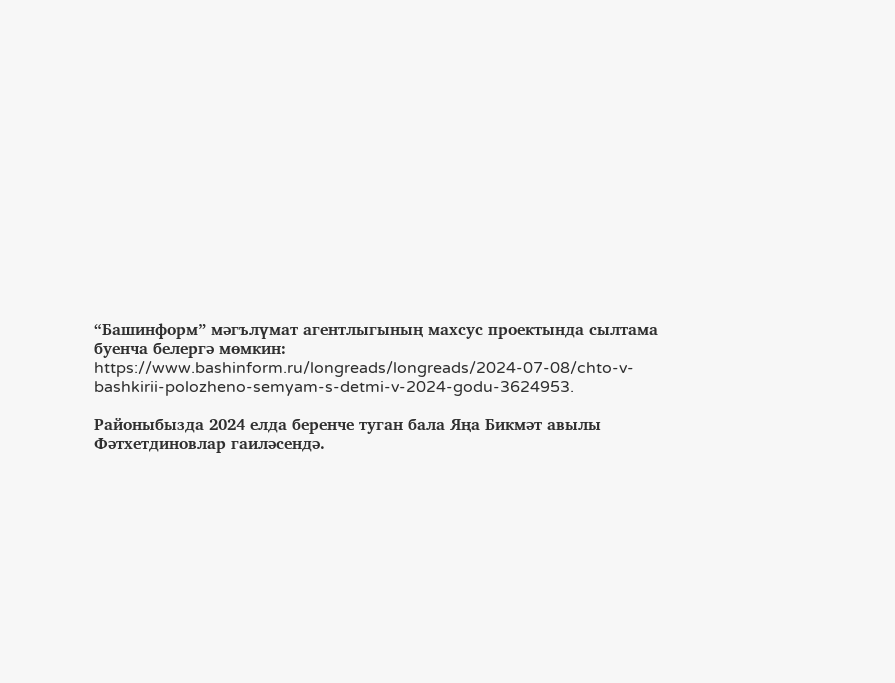“Башинформ” мәгълүмат агентлыгының махсус проектында сылтама буенча белергә мөмкин: https://www.bashinform.ru/longreads/longreads/2024-07-08/chto-v-bashkirii-polozheno-semyam-s-detmi-v-2024-godu-3624953.

Районыбызда 2024 елда беренче туган бала Яңа Бикмәт авылы Фәтхетдиновлар гаиләсендә.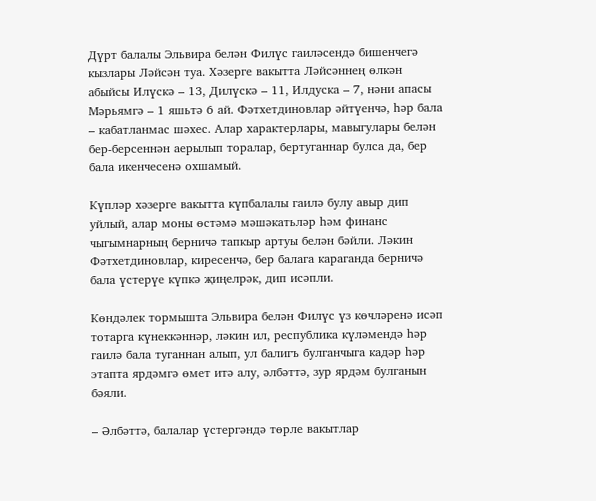Дүрт балалы Эльвира белән Филүс гаиләсендә бишенчегә кызлары Ләйсән туа. Хәзерге вакытта Ләйсәннең өлкән абыйсы Илүскә – 13, Дилүскә – 11, Илдуска – 7, нәни апасы Мәрьямгә – 1 яшьтә 6 ай. Фәтхетдиновлар әйтүенчә, һәр бала – кабатланмас шәхес. Алар характерлары, мавыгулары белән бер-берсеннән аерылып торалар, бертуганнар булса да, бер бала икенчесенә охшамый.

Күпләр хәзерге вакытта күпбалалы гаилә булу авыр дип уйлый, алар моны өстәмә мәшәкатьләр һәм финанс чыгымнарның берничә тапкыр артуы белән бәйли. Ләкин Фәтхетдиновлар, киресенчә, бер балага караганда берничә бала үстерүе күпкә җиңелрәк, дип исәпли.

Көндәлек тормышта Эльвира белән Филүс үз көчләренә исәп тотарга күнеккәннәр, ләкин ил, республика күләмендә һәр гаилә бала туганнан алып, ул балигъ булганчыга кадәр һәр этапта ярдәмгә өмет итә алу, әлбәттә, зур ярдәм булганын бәяли.

– Әлбәттә, балалар үстергәндә төрле вакытлар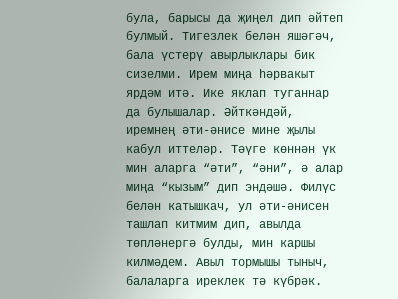була, барысы да җиңел дип әйтеп булмый. Тигезлек белән яшәгәч, бала үстерү авырлыклары бик сизелми. Ирем миңа һәрвакыт ярдәм итә. Ике яклап туганнар да булышалар. Әйткәндәй, иремнең әти-әнисе мине җылы кабул иттеләр. Тәүге көннән үк мин аларга “әти”, “әни”, ә алар миңа “кызым” дип эндәшә. Филүс белән катышкач, ул әти-әнисен ташлап китмим дип, авылда төпләнергә булды, мин каршы килмәдем. Авыл тормышы тыныч, балаларга иреклек тә күбрәк.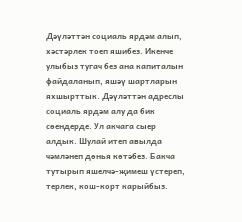Дәүләттән социаль ярдәм алып, хәстәрлек тоеп яшибез. Икенче улыбыз тугач без ана капиталын файдаланып, яшәү шартларын яхшырттык. Дәүләттән адреслы социаль ярдәм алу да бик сөендерде. Ул акчага сыер алдык. Шулай итеп авылда чәмләнеп дөнья көтәбез. Бакча тутырып яшелчә-җимеш үстереп, терлек, кош-корт карыйбыз.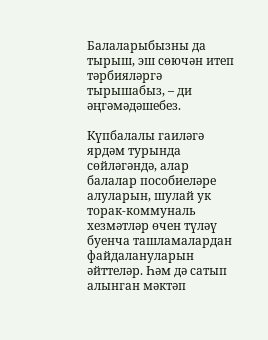Балаларыбызны да тырыш, эш сөючән итеп тәрбияләргә тырышабыз, – ди әңгәмәдәшебез.

Күпбалалы гаиләгә ярдәм турында сөйләгәндә, алар балалар пособиеләре алуларын, шулай ук торак-коммуналь хезмәтләр өчен түләү буенча ташламалардан файдалануларын әйттеләр. Һәм дә сатып алынган мәктәп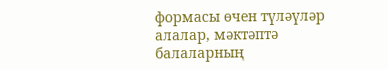формасы өчен түләүләр алалар, мәктәптә балаларның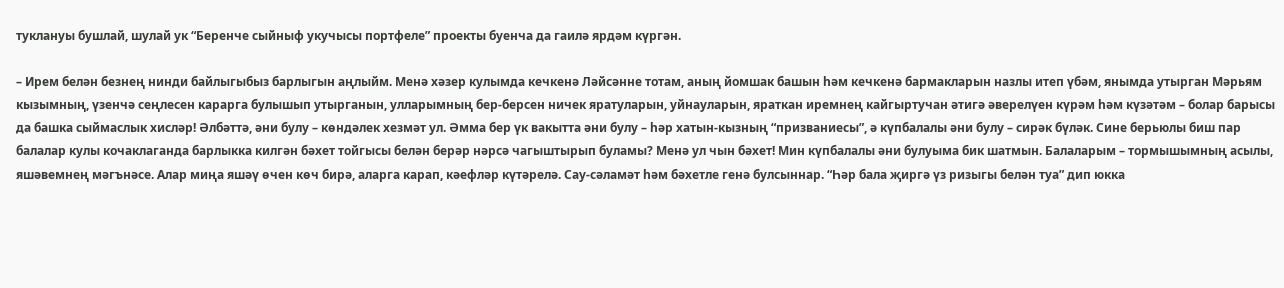туклануы бушлай, шулай ук “Беренче сыйныф укучысы портфеле” проекты буенча да гаилә ярдәм күргән.

– Ирем белән безнең нинди байлыгыбыз барлыгын аңлыйм. Менә хәзер кулымда кечкенә Ләйсәнне тотам, аның йомшак башын һәм кечкенә бармакларын назлы итеп үбәм, янымда утырган Мәрьям кызымның, үзенчә сеңлесен карарга булышып утырганын, улларымның бер-берсен ничек яратуларын, уйнауларын, яраткан иремнең кайгыртучан әтигә әверелүен күрәм һәм күзәтәм – болар барысы да башка сыймаслык хисләр! Әлбәттә, әни булу – көндәлек хезмәт ул. Әмма бер үк вакытта әни булу – һәр хатын-кызның “призваниесы”, ә күпбалалы әни булу – сирәк бүләк. Сине берьюлы биш пар балалар кулы кочаклаганда барлыкка килгән бәхет тойгысы белән берәр нәрсә чагыштырып буламы? Менә ул чын бәхет! Мин күпбалалы әни булуыма бик шатмын. Балаларым – тормышымның асылы, яшәвемнең мәгънәсе. Алар миңа яшәү өчен көч бирә, аларга карап, кәефләр күтәрелә. Сау-сәламәт һәм бәхетле генә булсыннар. “Һәр бала җиргә үз ризыгы белән туа” дип юкка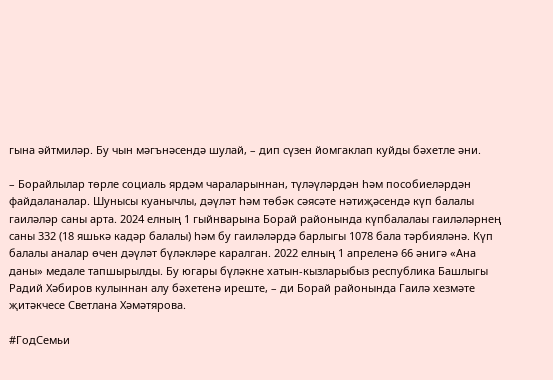гына әйтмиләр. Бу чын мәгънәсендә шулай, – дип сүзен йомгаклап куйды бәхетле әни.

– Борайлылар төрле социаль ярдәм чараларыннан, түләүләрдән һәм пособиеләрдән файдаланалар. Шунысы куанычлы, дәүләт һәм төбәк сәясәте нәтиҗәсендә күп балалы гаиләләр саны арта. 2024 елның 1 гыйнварына Борай районында күпбалалаы гаиләләрнең саны 332 (18 яшькә кадәр балалы) һәм бу гаиләләрдә барлыгы 1078 бала тәрбияләнә. Күп балалы аналар өчен дәүләт бүләкләре каралган. 2022 елның 1 апреленә 66 әнигә «Ана даны» медале тапшырылды. Бу югары бүләкне хатын-кызларыбыз республика Башлыгы Радий Хәбиров кулыннан алу бәхетенә иреште, – ди Борай районында Гаилә хезмәте җитәкчесе Светлана Хәмәтярова.

#ГодСемьи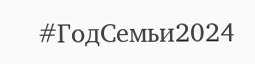#ГодСемьи2024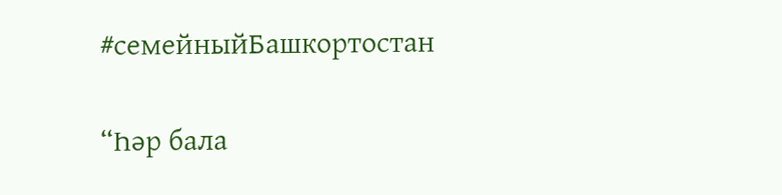#семейныйБашкортостан

“Һәр бала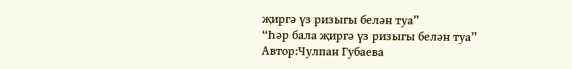җиргә үз ризыгы белән туа”
“Һәр бала җиргә үз ризыгы белән туа”
Автор:Чулпан Губаева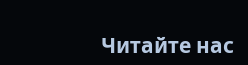Читайте нас